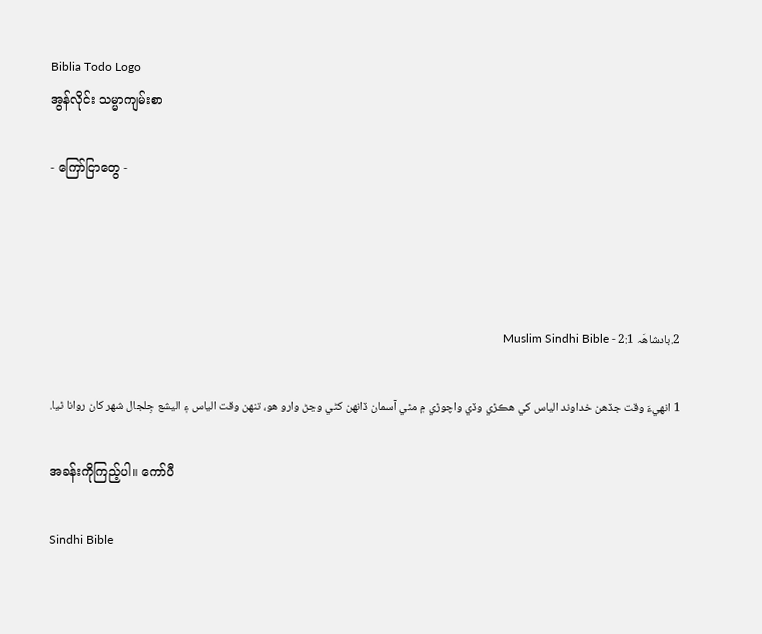Biblia Todo Logo
အွန်လိုင်း သမ္မာကျမ်းစာ

- ကြော်ငြာတွေ -




2.بادشاهَہ 2:1 - Muslim Sindhi Bible

1 انهيءَ وقت جڏهن خداوند الياس کي هڪڙي وڏي واچوڙي ۾ مٿي آسمان ڏانهن کڻي وڃڻ وارو هو، تنهن وقت الياس ۽ اليشع جِلجال شهر کان روانا ٿيا.

အခန်းကိုကြည့်ပါ။ ကော်ပီ

Sindhi Bible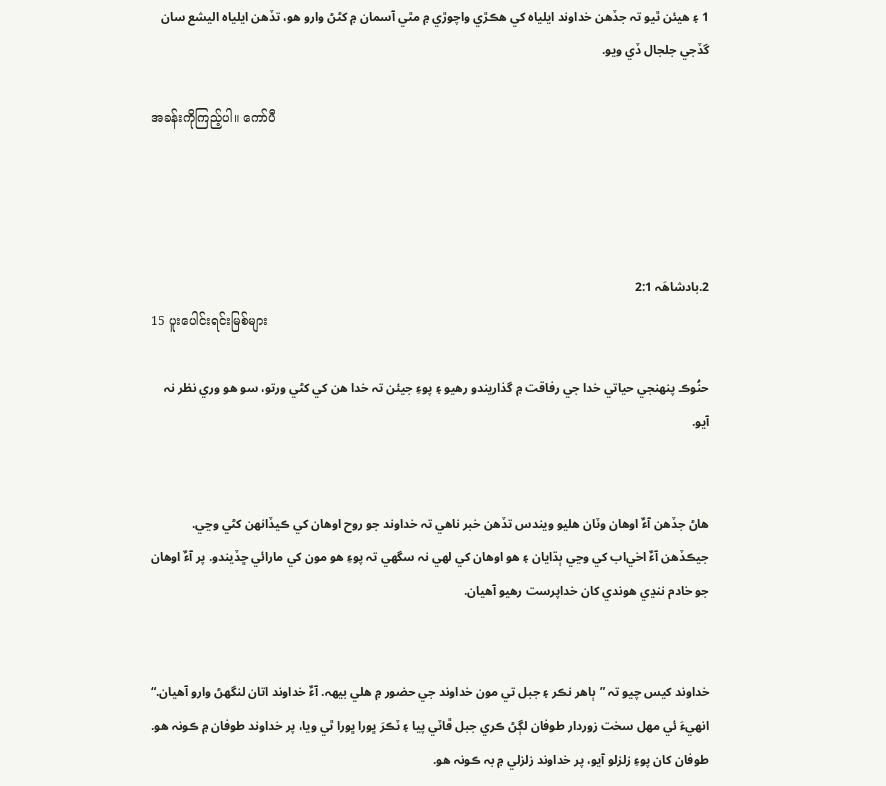1 ۽ هيئن ٿيو تہ جڏهن خداوند ايلياہ کي هڪڙي واچوڙي ۾ مٿي آسمان ۾ کڻڻ وارو هو، تڏهن ايلياہ اليشع سان گڏجي جلجال ڏي ويو.

အခန်းကိုကြည့်ပါ။ ကော်ပီ




2.بادشاهَہ 2:1
15 ပူးပေါင်းရင်းမြစ်များ

حنُوڪ پنهنجي حياتي خدا جي رفاقت ۾ گذاريندو رهيو ۽ پوءِ جيئن تہ خدا هن کي کڻي ورتو، سو هو وري نظر نہ آيو.


هاڻ جڏهن آءٌ اوهان وٽان هليو ويندس تڏهن خبر ناهي تہ خداوند جو روح اوهان کي ڪيڏانهن کڻي وڃي. جيڪڏهن آءٌ اخي‌اب کي وڃي ٻڌايان ۽ هو اوهان کي لهي نہ سگھي تہ پوءِ هو مون کي مارائي ڇڏيندو. پر آءٌ اوهان جو خادم ننڍي هوندي کان خداپرست رهيو آهيان.


خداوند کيس چيو تہ ”ٻاهر نڪر ۽ جبل تي مون خداوند جي حضور ۾ هلي بيهہ. آءٌ خداوند اتان لنگھڻ وارو آهيان.“ انهيءَ ئي مهل سخت زوردار طوفان لڳڻ ڪري جبل ڦاٽي پيا ۽ ٽڪرَ ڀورا ڀورا ٿي ويا، پر خداوند طوفان ۾ ڪونہ هو. طوفان کان پوءِ زلزلو آيو، پر خداوند زلزلي ۾ بہ ڪونہ هو.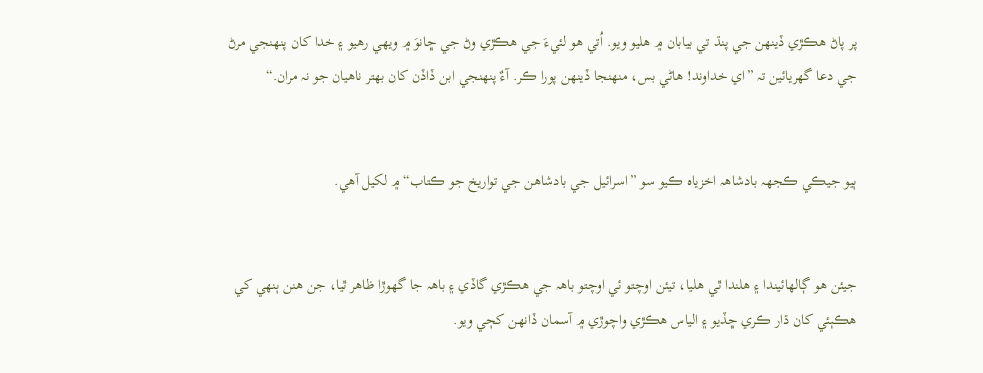پر پاڻ هڪڙي ڏينهن جي پنڌ تي بيابان ۾ هليو ويو. اُتي هو لئيءَ جي هڪڙي وڻ جي ڇانوَ ۾ ويهي رهيو ۽ خدا کان پنهنجي مرڻ جي دعا گھريائين تہ ”اي خداوند! هاڻي بس، منهنجا ڏينهن پورا ڪر. آءٌ پنهنجي ابن ڏاڏن کان بهتر ناهيان جو نہ مران.“


ٻيو جيڪي ڪجھہ بادشاهہ اخزياہ ڪيو سو ”اسرائيل جي بادشاهن جي تواريخ جو ڪتاب“ ۾ لکيل آهي.


جيئن هو ڳالهائيندا ۽ هلندا ٿي هليا، تيئن اوچتو ئي اوچتو باهہ جي هڪڙي گاڏي ۽ باهہ جا گھوڙا ظاهر ٿيا، جن هنن ٻنهي کي هڪٻئي کان ڌار ڪري ڇڏيو ۽ الياس هڪڙي واچوڙي ۾ آسمان ڏانهن کڄي ويو.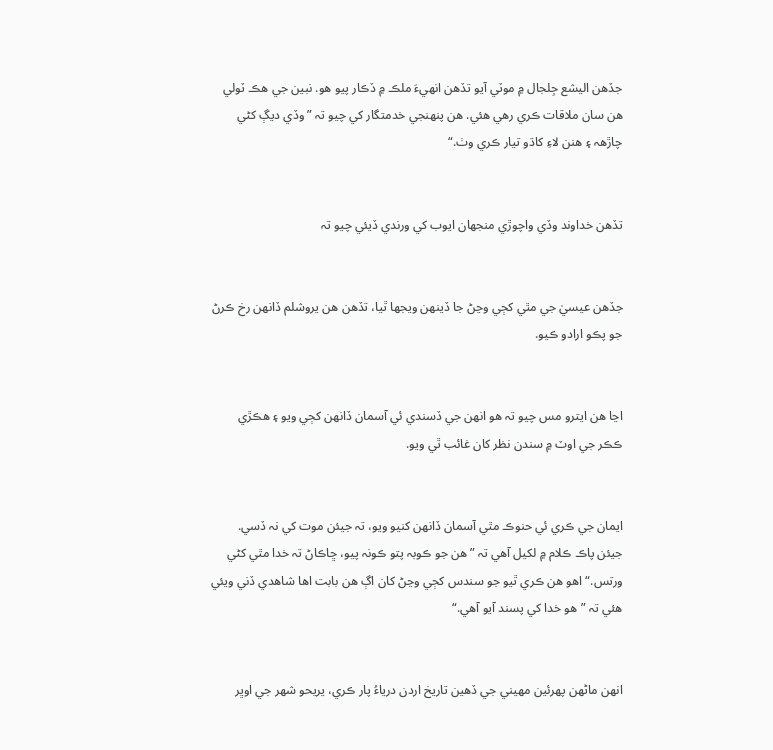جڏهن اليشع جِلجال ۾ موٽي آيو تڏهن انهيءَ ملڪ ۾ ڏڪار پيو هو. نبين جي هڪ ٽولي هن سان ملاقات ڪري رهي هئي. هن پنهنجي خدمتگار کي چيو تہ ”وڏي ديڳ کڻي چاڙهہ ۽ هنن لاءِ کاڌو تيار ڪري وٺ.“


تڏهن خداوند وڏي واچوڙي منجھان ايوب کي ورندي ڏيئي چيو تہ


جڏهن عيسيٰ جي مٿي کڄي وڃڻ جا ڏينهن ويجھا ٿيا، تڏهن هن يروشلم ڏانهن رخ ڪرڻ جو پڪو ارادو ڪيو.


اڃا هن ايترو مس چيو تہ هو انهن جي ڏسندي ئي آسمان ڏانهن کڄي ويو ۽ هڪڙي ڪڪر جي اوٽ ۾ سندن نظر کان غائب ٿي ويو.


ايمان جي ڪري ئي حنوڪ مٿي آسمان ڏانهن کنيو ويو، تہ جيئن موت کي نہ ڏسي. جيئن پاڪ ڪلام ۾ لکيل آهي تہ ”هن جو ڪوبہ پتو ڪونہ پيو، ڇاڪاڻ تہ خدا مٿي کڻي ورتس.“ اهو هن ڪري ٿيو جو سندس کڄي وڃڻ کان اڳ هن بابت اها شاهدي ڏني ويئي هئي تہ ”هو خدا کي پسند آيو آهي.“


انهن ماڻهن پهرئين مهيني جي ڏهين تاريخ اردن درياءُ پار ڪري، يريحو شهر جي اوڀر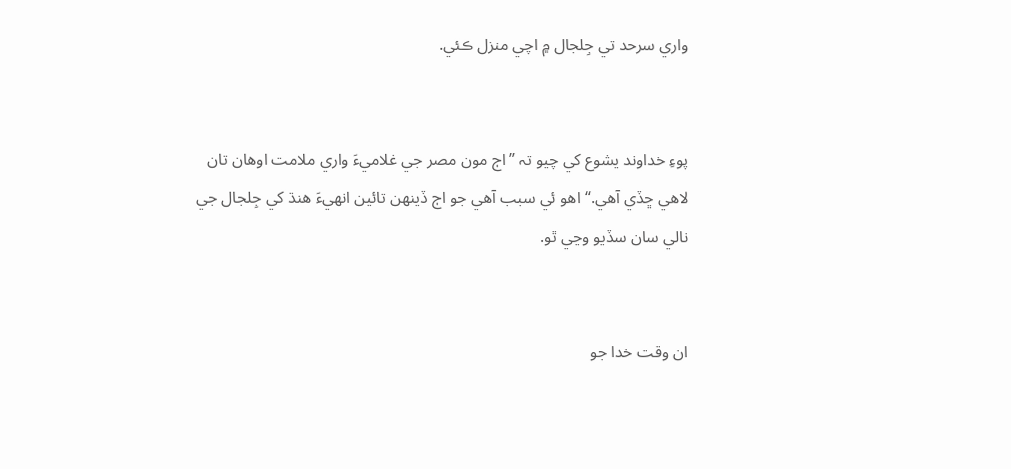واري سرحد تي جِلجال ۾ اچي منزل ڪئي.


پوءِ خداوند يشوع کي چيو تہ ”اڄ مون مصر جي غلاميءَ واري ملامت اوهان تان لاهي ڇڏي آهي.“ اهو ئي سبب آهي جو اڄ ڏينهن تائين انهيءَ هنڌ کي جِلجال جي نالي سان سڏيو وڃي ٿو.


ان وقت خدا جو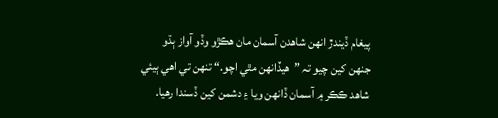پيغام ڏيندڙ انهن شاهدن آسمان مان هڪڙو وڏو آواز ٻڌو جنهن کين چيو تہ ”هيڏانهن مٿي اچو.“ تنهن تي اهي ٻيئي شاهد ڪڪر ۾ آسمان ڏانهن ويا ۽ دشمن کين ڏسندا رهيا.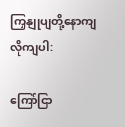ကြှနျုပျတို့နောကျလိုကျပါ:

ကြော်ငြာ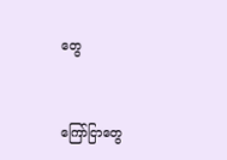တွေ


ကြော်ငြာတွေ